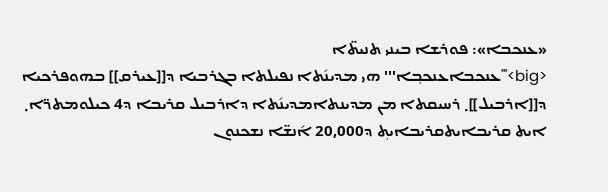«ܥܢܟܒܐ»: ܦܘܪܫܐ ܒܝܢܝ ܬܢܝܬ̈ܐ
<big>'''ܥܢܟܒܐܥܢܟܒ݂ܐ''' ܗܝ ܡܕܝܢ݇ܬܐ ܢܦܝܠܬܐ ܒܓܪܒܝܐ ܕ[[ܥܝܪܩ]] ܒܗܘܦܪܟܝܐ ܕ[[ܐܪܒܝܠ]]܂ ܪܚܝܩܬܐ ܡܢ ܡܕܝܢܬܐܡܕܝܢ݇ܬܐ ܕܐܪܒܝܠ ܩܪܝܒܐ ܕ4 ܟܝܠܘܡܬܪ̈ܐ܂ ܐܝܬ ܩܪܝܒܐܝܬܩܪܝܒܐܝܬ݂ ܕ20,000 ܐ݇ܢܫ̈ܐ ܢܫܟܢܘܢ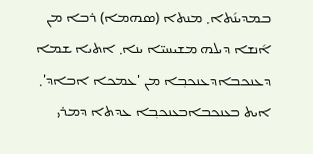ܒܡܕܝܢ݇ܬܐ܂ ܡܢܬܐ (ܣܗܡܐ) ܪܒܐ ܡܢ ܐ݇ܢܫܐ ܕܝܠܗ ܡܫܝܚܝ̈ܐ ܝܢܐ܂ ܐܬܝܐ ܫܡܐ ܕܥܢܟܒܐܕܥܢܟܒ݂ܐ ܡܢ 'ܥܡܟܐ ܐܒܐܕ'܂ ܐܝܬ ܒܥܢܟܒܐܒܥܢܟܒ݂ܐ ܥܕܬܐ ܕܡܪܝ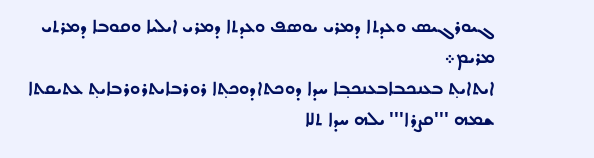ܓܝܘܪܓܝܣ ܘܥܕܬܐ ܕܡܪܝ ܝܘܣܦ ܘܥܕܬܐ ܕܡܪܝ ܐܝܠܝܐ ܘܩܘܒܐ ܕܡܪܬܝ ܡܪܝܡ܀
ܐܝܬܐܝܬ݂ ܒܥܢܟܒܐܒܥܢܟܒ݂ܐ ܚܕܐ ܕܘܟܬܐܕܘܟܬ݂ܐ ܪܘܪܒܐܝܬܪܘܪܒܐܝܬ݂ ܥܬܝܩܬܐ ܫܡܗ '''ܩܨܪܐ''' ܝܠܗ ܚܕܐ ܬܠܐ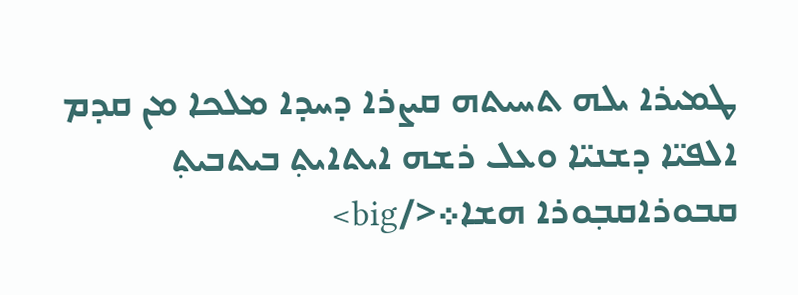ܛܡܝܪܐ ܝܠܗ ܬܚܝܬܗ ܩܨܪܐ ܕܚܕܐ ܡܠܟܐ ܡܢ ܩܕܡ ܐܠܦܝ̈ܐ ܕܫܢܝ̈ܐ ܘܥܠ ܪܫܗ ܐܝܬܐܝܬ݂ ܒܝܬܒܝܬ݂ ܩܒܘܪܐܩܒ݂ܘܪܐ ܗܫܐ܀</big>